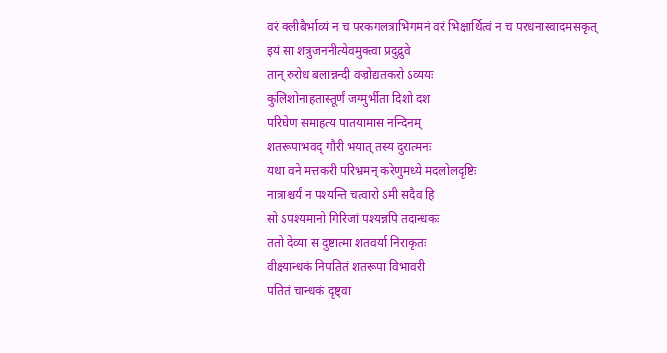वरं क्लीबैर्भाव्यं न च परकगलत्राभिगमनं वरं भिक्षार्थित्वं न च परधनास्वादमसकृत्
इयं सा शत्रुजननीत्येवमुक्त्वा प्रदुद्रुवे
तान् रुरोध बलान्नन्दी वज्रोद्यतकरो ऽव्ययः
कुलिशोनाहतास्तूर्णं जग्मुर्भीता दिशो दश
परिघेण समाहत्य पातयामास नन्दिनम्
शतरूपाभवद् गौरी भयात् तस्य दुरात्मनः
यथा वने मत्तकरी परिभ्रमन् करेणुमध्ये मदलोलदृष्टिः
नात्राश्चर्यं न पश्यन्ति चत्वारो ऽमी सदैव हि
सो ऽपश्यमानो गिरिजां पश्यन्नपि तदान्धकः
ततो देव्या स दुष्टात्मा शतवर्या निराकृतः
वीक्ष्यान्धकं निपतितं शतरूपा विभावरी
पतितं चान्धकं दृष्ट्वा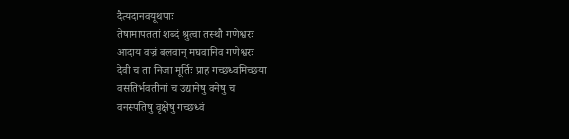दैत्यदानवयूथपाः
तेषामापततां शब्दं श्रुत्वा तस्थौ गणेश्वरः
आदाय वज्रं बलवान् मघवानिव गणेश्वरः
देवी च ता निजा मूर्तिः प्राह गच्छध्वमिच्छया
वसतिर्भवतीनां च उद्यानेषु वनेषु च
वनस्पतिषु वृक्षेषु गच्छध्वं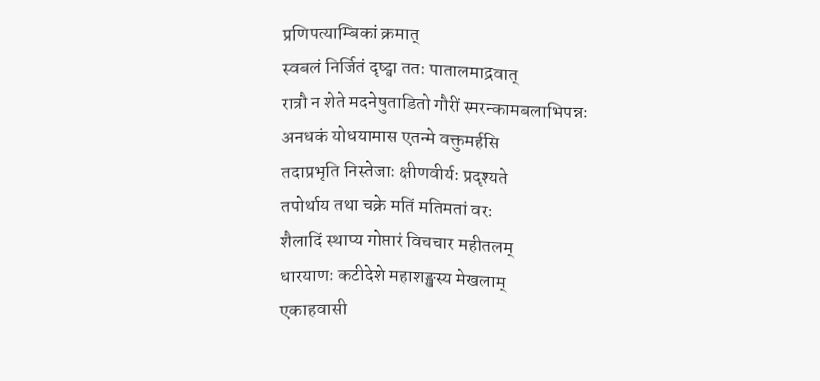प्रणिपत्याम्बिकां क्रमात्
स्वबलं निर्जितं दृष्ट्वा ततः पातालमाद्रवात्
रात्रौ न शेते मदनेषुताडितो गौरीं स्मरन्कामबलाभिपन्नः
अनधकं योधयामास एतन्मे वक्तुमर्हसि
तदाप्रभृति निस्तेजाः क्षीणवीर्यः प्रदृश्यते
तपोर्थाय तथा चक्रे मतिं मतिमतां वरः
शैलादिं स्थाप्य गोप्तारं विचचार महीतलम्
धारयाणः कटीदेशे महाशङ्खस्य मेखलाम्
एकाहवासी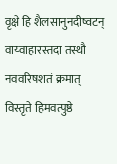वृक्षे हि शैलसानुनदीष्वटन्
वाय्वाहारस्तदा तस्थौ नववरिषशतं क्रमात्
विस्तृते हिमवत्पुष्ठे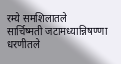रम्ये समशिलातले
सार्चिष्मती जटामध्यान्निषण्णा धरणीतले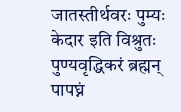जातस्तीर्थवरः पुम्यः केदार इति विश्रुतः
पुण्यवृद्धिकरं ब्रह्मन् पापघ्नं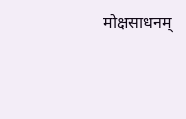मोक्षसाधनम्